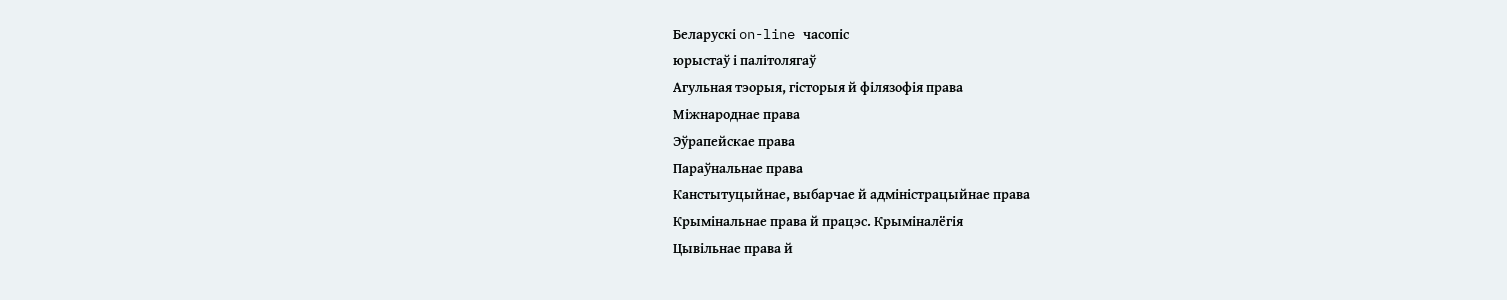Беларускі on-line часопіс
юрыстаў і палітолягаў
Агульная тэорыя, гiсторыя й фiлязофiя права
Міжнароднае права
Эўрапейскае права
Параўнальнае права
Канстытуцыйнае, выбарчае й адміністрацыйнае права
Крымінальнае права й працэс. Крыміналёгія
Цывільнае права й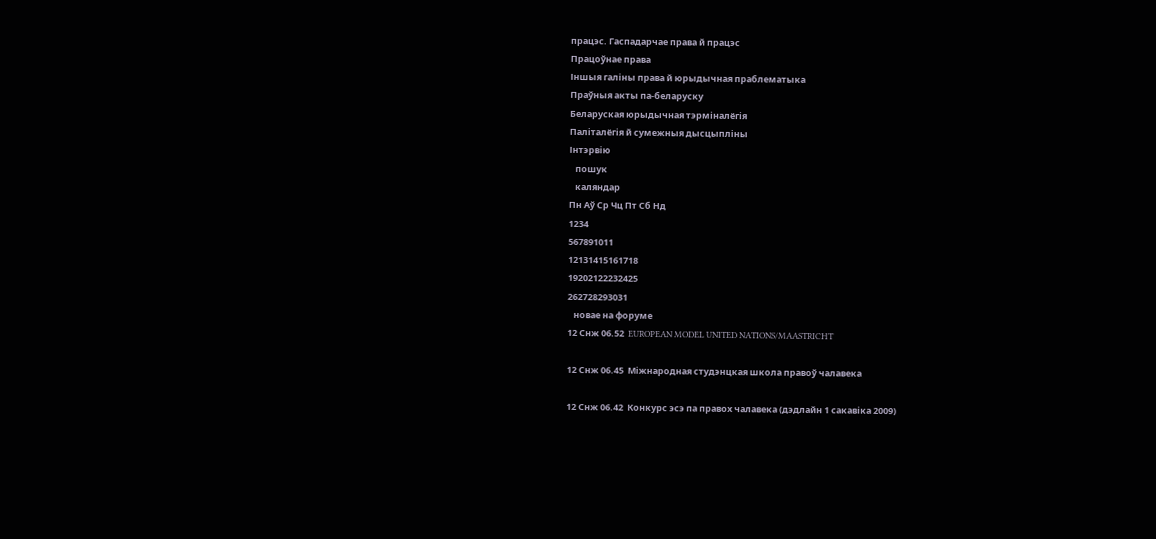працэс. Гаспадарчае права й працэс
Працоўнае права
Іншыя галіны права й юрыдычная праблематыка
Праўныя акты па-беларуску
Беларуская юрыдычная тэрміналёгія
Паліталёгія й сумежныя дысцыпліны
Інтэрвію
   пошук
   каляндар
Пн Аў Ср Чц Пт Сб Нд
1234
567891011
12131415161718
19202122232425
262728293031
   новае на форуме
12 Снж 06.52  EUROPEAN MODEL UNITED NATIONS/MAASTRICHT

12 Снж 06.45  Міжнародная студэнцкая школа правоў чалавека

12 Снж 06.42  Конкурс эсэ па правох чалавека (дэдлайн 1 сакавіка 2009)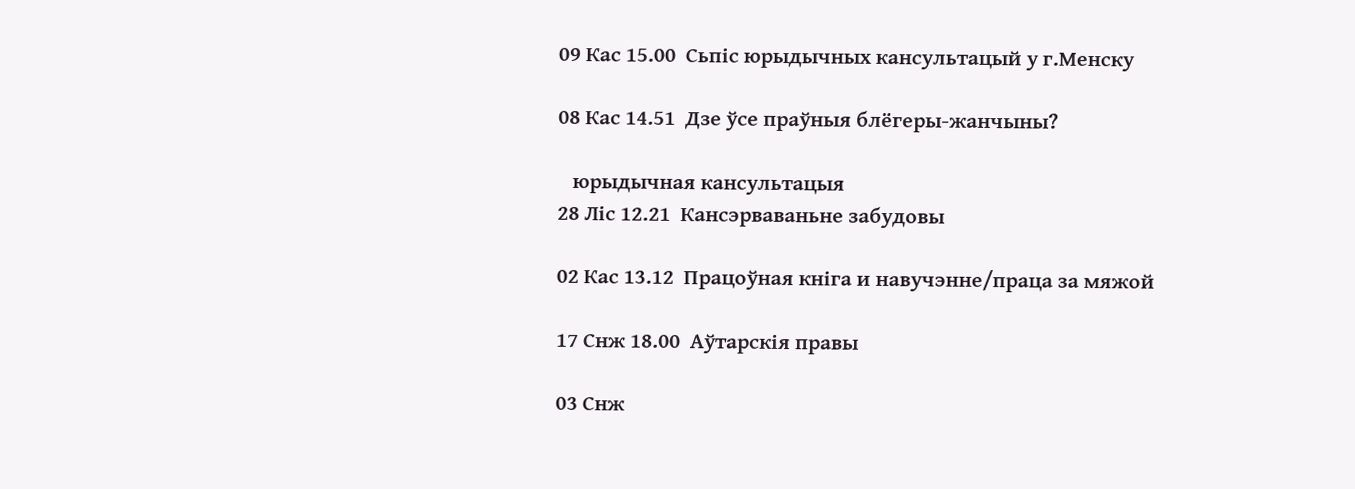09 Кас 15.00  Сьпіс юрыдычных кансультацый у г.Менску

08 Кас 14.51  Дзе ўсе праўныя блёгеры-жанчыны?

   юрыдычная кансультацыя
28 Ліс 12.21  Кансэрваваньне забудовы

02 Кас 13.12  Працоўная кніга и навучэнне/праца за мяжой

17 Снж 18.00  Аўтарскія правы

03 Снж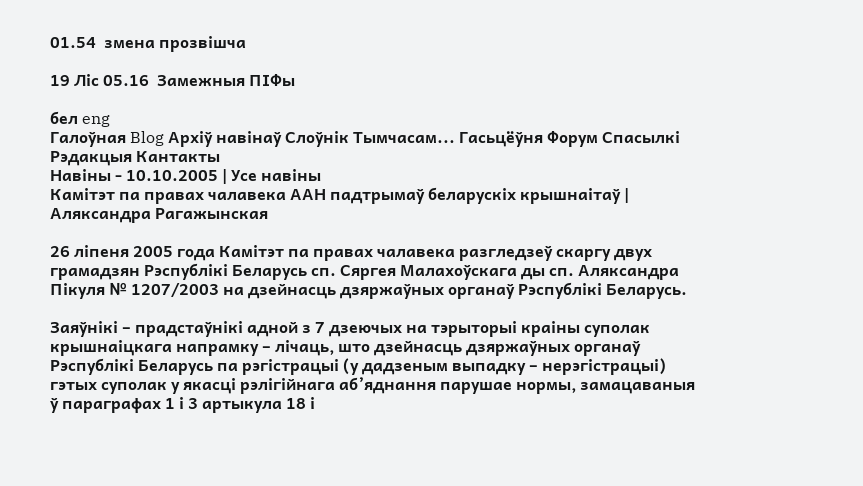01.54  змена прозвішча

19 Ліс 05.16  Замежныя ПІФы

бел eng
Галоўная Blog Архіў навінаў Слоўнік Тымчасам... Гасьцёўня Форум Спасылкі Рэдакцыя Кантакты
Навіны - 10.10.2005 | Усе навіны
Камітэт па правах чалавека ААН падтрымаў беларускіх крышнаітаў | Аляксандра Рагажынская

26 ліпеня 2005 года Камітэт па правах чалавека разгледзеў скаргу двух грамадзян Рэспублікі Беларусь сп. Сяргея Малахоўскага ды сп. Аляксандра Пікуля № 1207/2003 на дзейнасць дзяржаўных органаў Рэспублікі Беларусь.

Заяўнікі – прадстаўнікі адной з 7 дзеючых на тэрыторыі краіны суполак крышнаіцкага напрамку – лічаць, што дзейнасць дзяржаўных органаў Рэспублікі Беларусь па рэгістрацыі (у дадзеным выпадку – нерэгістрацыі) гэтых суполак у якасці рэлігійнага аб’яднання парушае нормы, замацаваныя ў параграфах 1 і 3 артыкула 18 і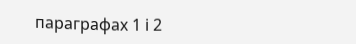параграфах 1 і 2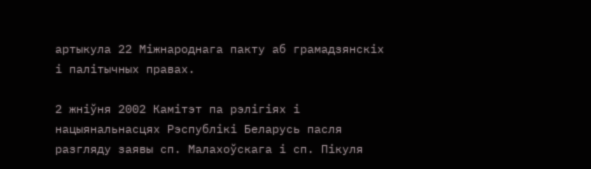артыкула 22 Міжнароднага пакту аб грамадзянскіх і палітычных правах.

2 жніўня 2002 Камітэт па рэлігіях і нацыянальнасцях Рэспублікі Беларусь пасля разгляду заявы сп. Малахоўскага і сп. Пікуля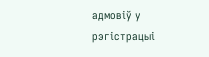адмовіў у рэгістрацыі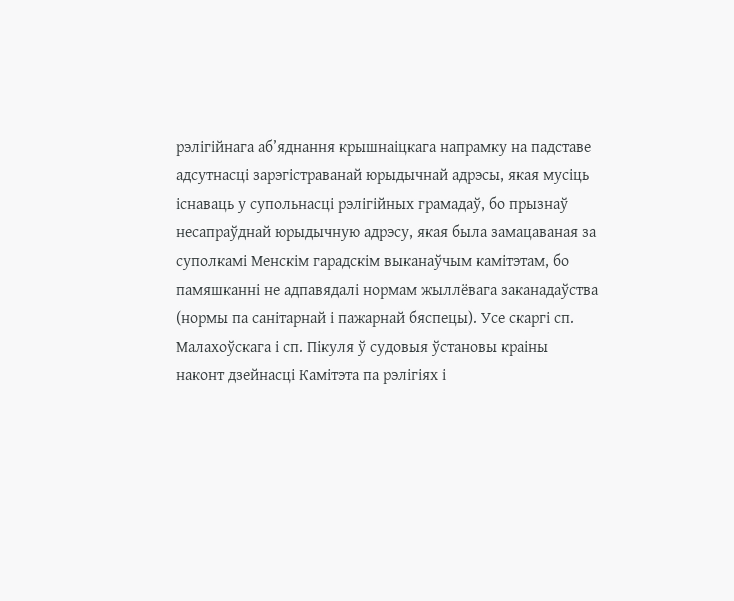рэлігійнага аб’яднання крышнаіцкага напрамку на падставе адсутнасці зарэгістраванай юрыдычнай адрэсы, якая мусіць існаваць у супольнасці рэлігійных грамадаў, бо прызнаў несапраўднай юрыдычную адрэсу, якая была замацаваная за суполкамі Менскім гарадскім выканаўчым камітэтам, бо памяшканні не адпавядалі нормам жыллёвага заканадаўства (нормы па санітарнай і пажарнай бяспецы). Усе скаргі сп. Малахоўскага і сп. Пікуля ў судовыя ўстановы краіны наконт дзейнасці Камітэта па рэлігіях і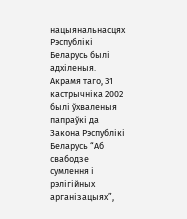нацыянальнасцях Рэспублікі Беларусь былі адхіленыя. Акрамя таго, 31 кастрычніка 2002 былі ўхваленыя папраўкі да Закона Рэспублікі Беларусь “Аб свабодзе сумлення і рэлігійных арганізацыях”,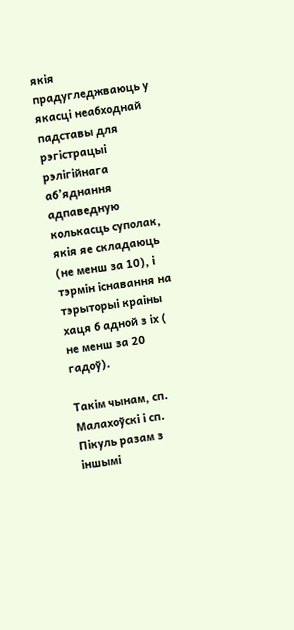якія прадугледжваюць у якасці неабходнай падставы для рэгістрацыі рэлігійнага аб’яднання адпаведную колькасць суполак, якія яе складаюць (не менш за 10), і тэрмін існавання на тэрыторыі краіны хаця б адной з іх ( не менш за 20 гадоў).

Такім чынам, сп. Малахоўскі і сп. Пікуль разам з іншымі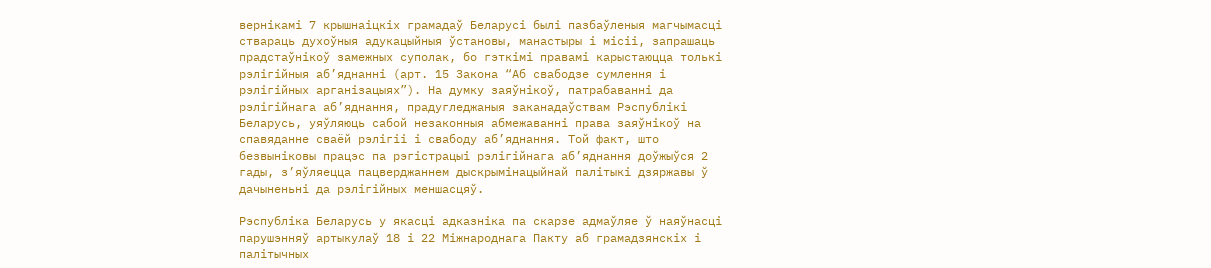вернікамі 7 крышнаіцкіх грамадаў Беларусі былі пазбаўленыя магчымасці ствараць духоўныя адукацыйныя ўстановы, манастыры і місіі, запрашаць прадстаўнікоў замежных суполак, бо гэткімі правамі карыстаюцца толькі рэлігійныя аб’яднанні (арт. 15 Закона “Аб свабодзе сумлення і рэлігійных арганізацыях”). На думку заяўнікоў, патрабаванні да рэлігійнага аб’яднання, прадугледжаныя заканадаўствам Рэспублікі Беларусь, уяўляюць сабой незаконныя абмежаванні права заяўнікоў на спавяданне сваёй рэлігіі і свабоду аб’яднання. Той факт, што безвыніковы працэс па рэгістрацыі рэлігійнага аб’яднання доўжыўся 2 гады, з’яўляецца пацверджаннем дыскрымінацыйнай палітыкі дзяржавы ў дачыненьні да рэлігійных меншасцяў.

Рэспубліка Беларусь у якасці адказніка па скарзе адмаўляе ў наяўнасці парушэнняў артыкулаў 18 і 22 Міжнароднага Пакту аб грамадзянскіх і палітычных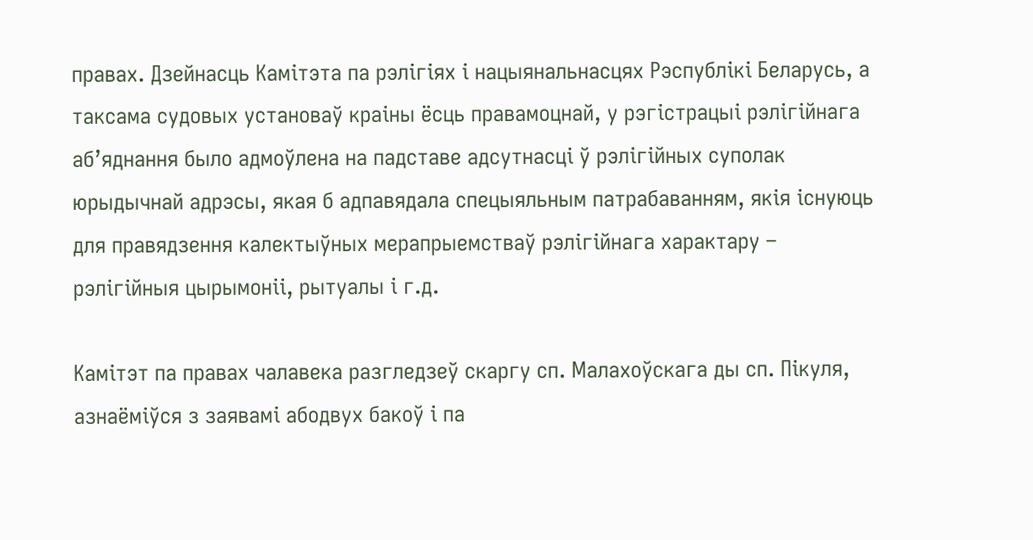правах. Дзейнасць Камітэта па рэлігіях і нацыянальнасцях Рэспублікі Беларусь, а таксама судовых установаў краіны ёсць правамоцнай, у рэгістрацыі рэлігійнага аб’яднання было адмоўлена на падставе адсутнасці ў рэлігійных суполак юрыдычнай адрэсы, якая б адпавядала спецыяльным патрабаванням, якія існуюць для правядзення калектыўных мерапрыемстваў рэлігійнага характару – рэлігійныя цырымоніі, рытуалы і г.д.

Камітэт па правах чалавека разгледзеў скаргу сп. Малахоўскага ды сп. Пікуля, азнаёміўся з заявамі абодвух бакоў і па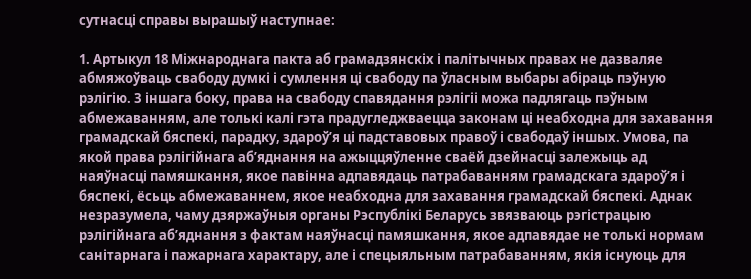сутнасці справы вырашыў наступнае:

1. Артыкул 18 Міжнароднага пакта аб грамадзянскіх і палітычных правах не дазваляе абмяжоўваць свабоду думкі і сумлення ці свабоду па ўласным выбары абіраць пэўную рэлігію. З іншага боку, права на свабоду спавядання рэлігіі можа падлягаць пэўным абмежаванням, але толькі калі гэта прадугледжваецца законам ці неабходна для захавання грамадскай бяспекі, парадку, здароў’я ці падставовых правоў і свабодаў іншых. Умова, па якой права рэлігійнага аб’яднання на ажыццяўленне сваёй дзейнасці залежыць ад наяўнасці памяшкання, якое павінна адпавядаць патрабаванням грамадскага здароў’я і бяспекі, ёсьць абмежаваннем, якое неабходна для захавання грамадскай бяспекі. Аднак незразумела, чаму дзяржаўныя органы Рэспублікі Беларусь звязваюць рэгістрацыю рэлігійнага аб’яднання з фактам наяўнасці памяшкання, якое адпавядае не толькі нормам санітарнага і пажарнага характару, але і спецыяльным патрабаванням, якія існуюць для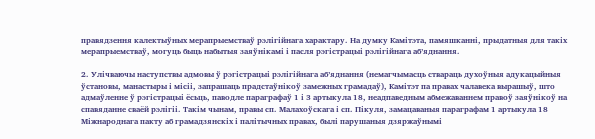правядзення калектыўных мерапрыемстваў рэлігійнага характару. На думку Камітэта, памяшканні, прыдатныя для такіх мерапрыемстваў, могуць быць набытыя заяўнікамі і пасля рэгістрацыі рэлігійнага аб’яднання.

2. Улічваючы наступствы адмовы ў рэгістрацыі рэлігійнага аб’яднання (немагчымасць ствараць духоўныя адукацыйныя ўстановы, манастыры і місіі, запрашаць прадстаўнікоў замежных грамадаў), Камітэт па правах чалавека вырашыў, што адмаўленне ў рэгістрацыі ёсьць, паводле параграфаў 1 і 3 артыкула 18, неадпаведным абмежаваннем правоў заяўнікоў на спавяданне сваёй рэлігіі. Такім чынам, правы сп. Малахоўскага і сп. Пікуля, замацаваныя параграфам 1 артыкула 18 Міжнароднага пакту аб грамадзянскіх і палітычных правах, былі парушаныя дзяржаўнымі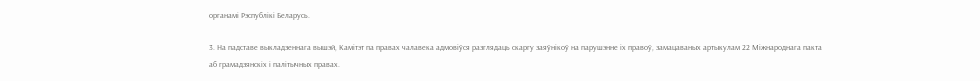органамі Рэспублікі Беларусь.

3. На падставе выкладзеннага вышэй, Камітэт па правах чалавека адмовіўся разглядаць скаргу заяўнікоў на парушэнне іх правоў, замацаваных артыкулам 22 Міжнароднага пакта аб грамадзянскіх і палітычных правах.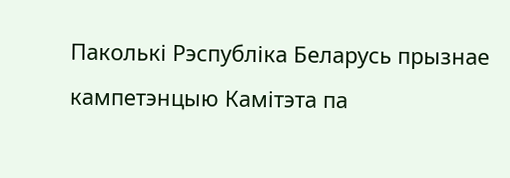Паколькі Рэспубліка Беларусь прызнае кампетэнцыю Камітэта па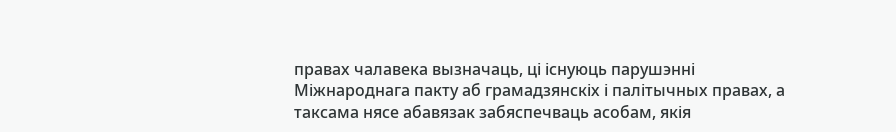правах чалавека вызначаць, ці існуюць парушэнні Міжнароднага пакту аб грамадзянскіх і палітычных правах, а таксама нясе абавязак забяспечваць асобам, якія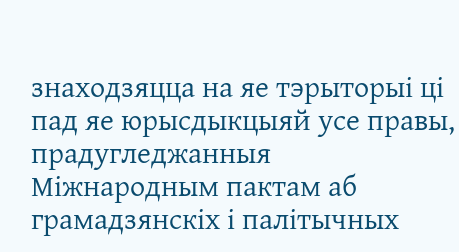знаходзяцца на яе тэрыторыі ці пад яе юрысдыкцыяй усе правы, прадугледжанныя Міжнародным пактам аб грамадзянскіх і палітычных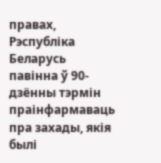правах, Рэспубліка Беларусь павінна ў 90-дзённы тэрмін праінфармаваць пра захады, якія былі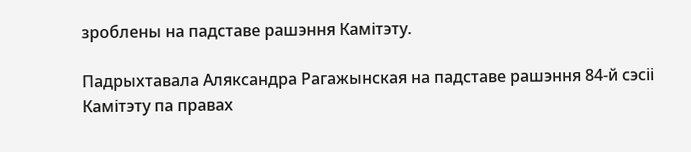зроблены на падставе рашэння Камітэту.

Падрыхтавала Аляксандра Рагажынская на падставе рашэння 84-й сэсіі Камітэту па правах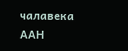чалавека ААН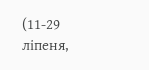(11-29 ліпеня,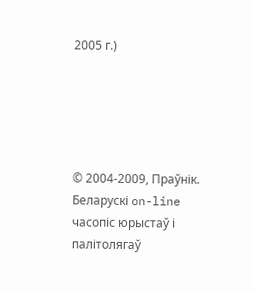2005 г.)





© 2004-2009, Праўнік. Беларускі on-line часопіс юрыстаў і палітолягаў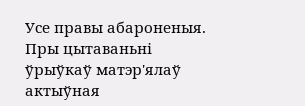Усе правы абароненыя. Пры цытаваньні ўрыўкаў матэр'ялаў актыўная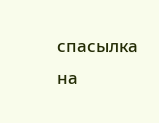спасылка на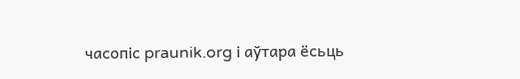часопіс praunik.org і аўтара ёсьць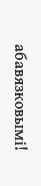абавязковымі!